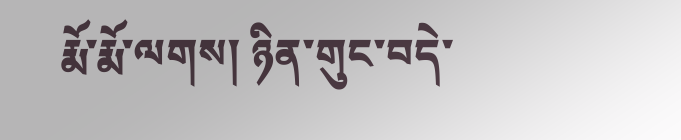རྨོ་རྨོ་ལགས། ཉིན་གུང་བདེ་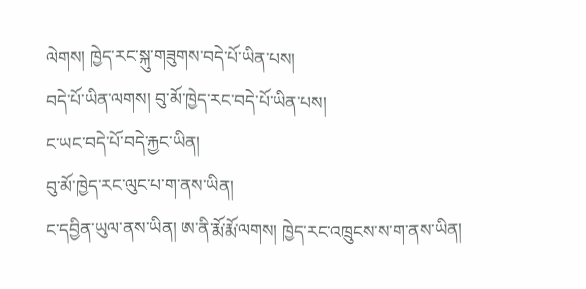ལེགས། ཁྱེད་རང་སྐུ་གཟུགས་བདེ་པོ་ཡིན་པས།
བདེ་པོ་ཡིན་ལགས། བུ་མོ་ཁྱེད་རང་བདེ་པོ་ཡིན་པས།
ང་ཡང་བདེ་པོ་བདེ་རྐྱང་ཡིན།
བུ་མོ་ཁྱེད་རང་ལུང་པ་ག་ནས་ཡིན།
ང་དབྱིན་ཡུལ་ནས་ཡིན། ཨ་ནི་རྨོ་རྨོ་ལགས། ཁྱེད་རང་འཁྲུངས་ས་ག་ནས་ཡིན།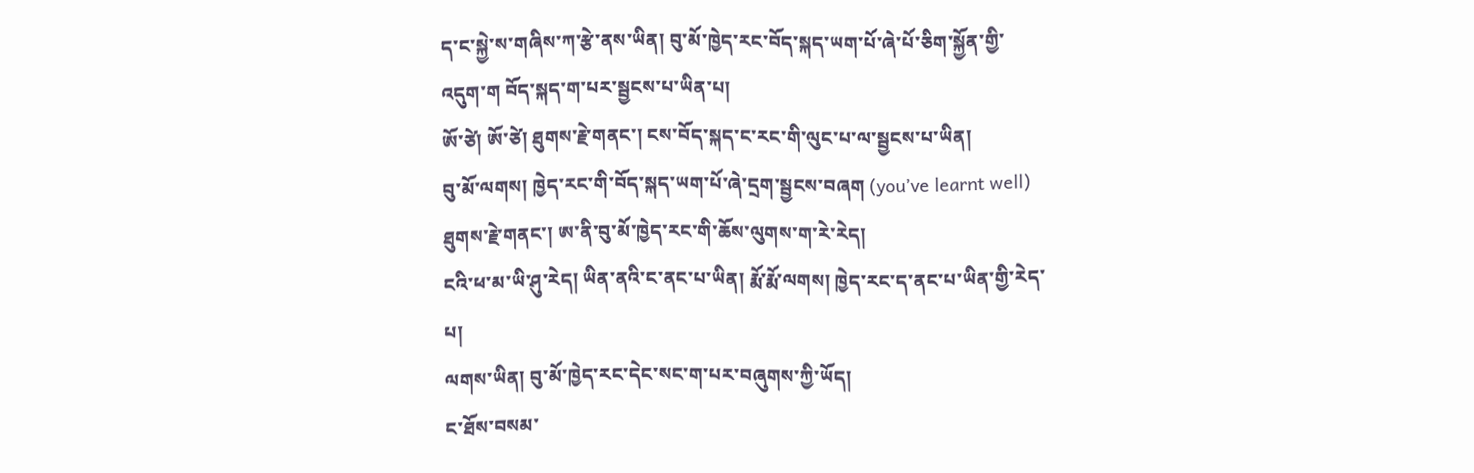ད་ང་སྐྱེ་ས་གཞིས་ཀ་རྩེ་ནས་ཡིན། བུ་མོ་ཁྱེད་རང་བོད་སྐད་ཡག་པོ་ཞེ་པོ་ཅིག་སྐྱོན་གྱི་ འདུག་ག བོད་སྐད་ག་པར་སྦྱངས་པ་ཡིན་པ།
ཨོ་ཙེ། ཨོ་ཙེ། ཐུགས་རྗེ་གནང་། ངས་བོད་སྐད་ང་རང་གི་ལུང་པ་ལ་སྦྱངས་པ་ཡིན།
བུ་མོ་ལགས། ཁྱེད་རང་གི་བོད་སྐད་ཡག་པོ་ཞེ་དྲག་སྦྱངས་བཞག (you’ve learnt well) ཐུགས་རྗེ་གནང་། ཨ་ནི་བུ་མོ་ཁྱེད་རང་གི་ཆོས་ལུགས་ག་རེ་རེད།
ངའི་ཕ་མ་ཡི་ཤུ་རེད། ཡིན་ནའི་ང་ནང་པ་ཡིན། རྨོ་རྨོ་ལགས། ཁྱེད་རང་ད་ནང་པ་ཡིན་གྱི་རེད་པ།
ལགས་ཡིན། བུ་མོ་ཁྱེད་རང་དེང་སང་ག་པར་བཞུགས་ཀྱི་ཡོད།
ང་ཐོས་བསམ་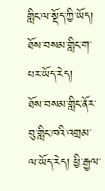གླིང་ལ་སྡོད་ཀྱི་ཡོད།
ཐོས་བསམ་གླིང་ག་པར་ཡོད་རེད།
ཐོས་བསམ་གླིང་ནོར་བུ་གླིང་ཁའི་འགྲམ་ལ་ཡོད་རེད། ཕྱི་རྒྱལ་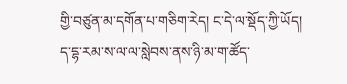གྱི་བཙུན་མ་དགོན་པ་གཅིག་རེད། ང་དེ་ལ་སྡོད་ཀྱི་ཡོད།
ད་དྷ་རམ་ས་ལ་ལ་སླེབས་ནས་ཉི་མ་ག་ཚོད་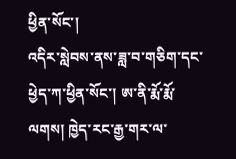ཕྱིན་སོང་།
འདིར་སླེབས་ནས་ཟླ་བ་གཅིག་དང་ཕྱེད་ཀ་ཕྱིན་སོང་། ཨ་ནི་རྨོ་རྨོ་ལགས། ཁྱེད་རང་རྒྱ་གར་ལ་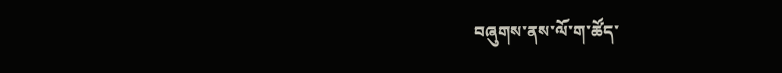བཞུགས་ནས་ལོ་ག་ཚོད་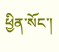ཕྱིན་སོང་།